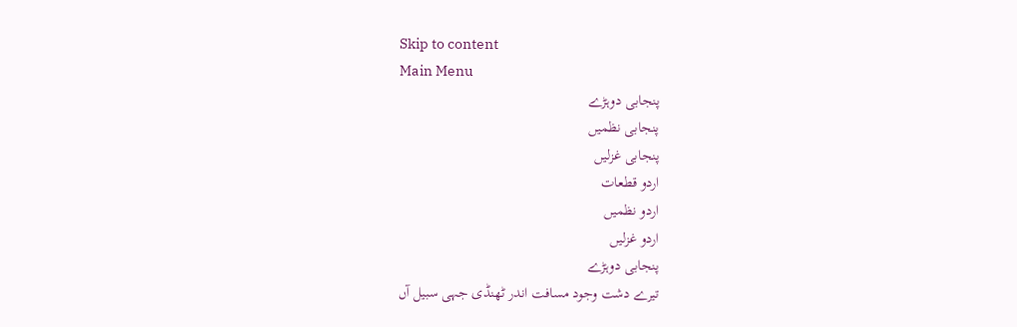Skip to content
Main Menu
پنجابی دوہڑے
پنجابی نظمیں
پنجابی غزلیں
اردو قطعات
اردو نظمیں
اردو غزلیں
پنجابی دوہڑے
تیرے دشت وجود مسافت اندر ٹھنڈی جہی سبیل آں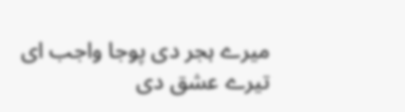میرے ہجر دی پوجا واجب ای تیرے عشق دی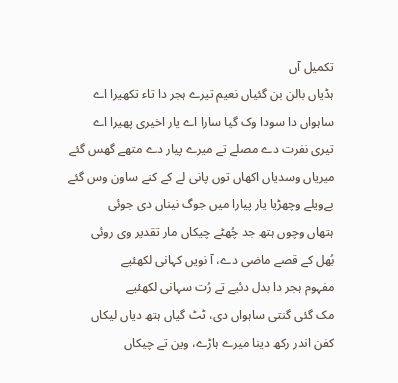تکمیل آں
ہڈیاں بالن بن گئیاں نعیم تیرے ہجر دا تاء تکھیرا اے
ساہواں دا سودا وک گیا سارا اے یار اخیری پھیرا اے
تیری نفرت دے مصلے تے میرے پیار دے متھے گھس گئے
میریاں وسدیاں اکھاں توں پانی لے کے کنے ساون وس گئے
بےویلے وچھڑیا یار پیارا میں جوگ نیناں دی جوئی
ہتھاں وچوں ہتھ جد چُھٹے چیکاں مار تقدیر وی روئی
بُھل کے قصے ماضی دے، آ نویں کہانی لکھئیے
مفہوم ہجر دا بدل دئیے تے رُت سہانی لکھئیے
مک گئی گنتی ساہواں دی، ٹٹ گیاں ہتھ دیاں لیکاں
کفن اندر رکھ دینا میرے ہاڑے، وین تے چیکاں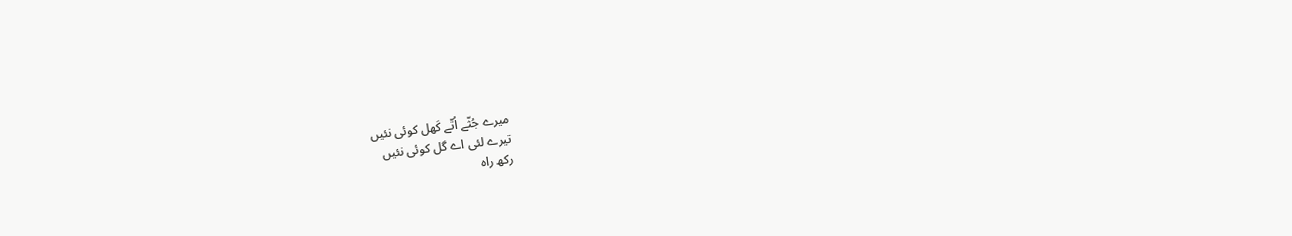میرے جُثّے اُتّے کَھل کوئی نئیں
تیرے لئی اے گل کوئی نئیں
رکھ راہ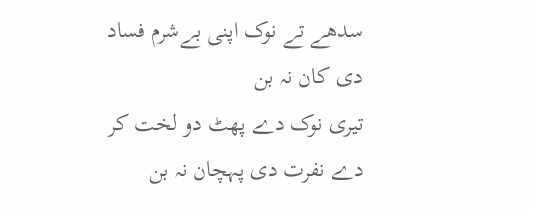سدھے تے نوک اپنی بےشرم فساد دی کان نہ بن
تیری نوک دے پھٹ دو لخت کر دے نفرت دی پہچان نہ بن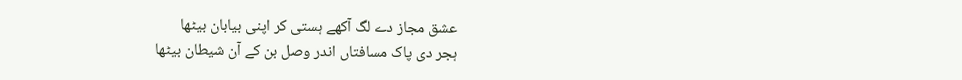عشق مجاز دے لگ آکھے ہستی کر اپنی بیابان بیٹھا
ہجر دی پاک مسافتاں اندر وصل بن کے آن شیطان بیٹھا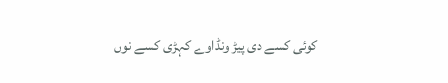کوئی کسے دی پیڑ ونڈاوے کہڑی کسے نوں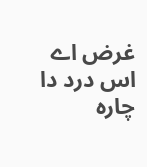غرض اے
اس درد دا چارہ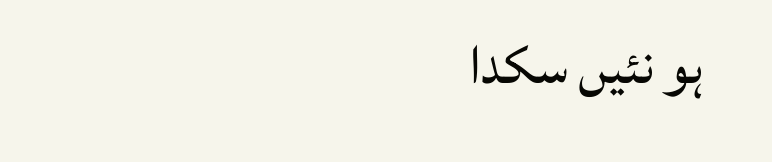ہو نئیں سکدا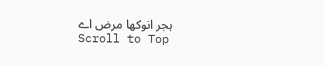ہجر انوکھا مرض اے
Scroll to Top